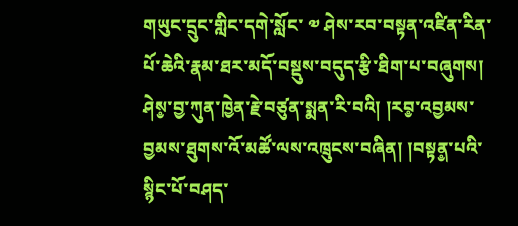གཡུང་དྲུང་གླིང་དགེ་སློང་ ༧ ཤེས་རབ་བསྟན་འཛིན་རིན་པོ་ཆེའི་རྣམ་ཐར་མདོ་བསྡུས་བདུད་རྩི་ཐིག་པ་བཞུགས།
ཤེས༵་བྱ་ཀུན་ཁྱེན་རྗེ་བཙུན་སྨན་རི་བའི། །རབ༵་འབྱམས་བྱམས་ཐུགས་འོ་མཚོ་ལས་འཁྲུངས་བཞིན། །བསྟན༵་པའི་སྙིང་པོ་བཤད་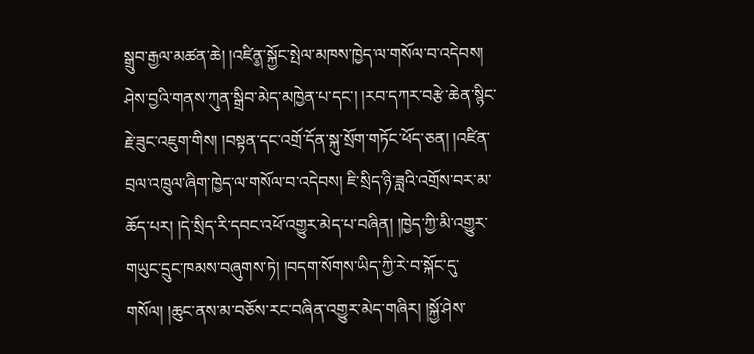སྒྲུབ་རྒྱལ་མཚན་ཆེ། །འཛིན༵་སྐྱོང་སྤེལ་མཁས་ཁྱེད་ལ་གསོལ་བ་འདེབས། ཤེས་བྱའི་གནས་ཀུན་སྒྲིབ་མེད་མཁྱེན་པ་དང་། །རབ་དཀར་བརྩེ་ཆེན་སྙིང་རྗེ་ཟུང་འཇུག་གིས། །བསྟན་དང་འགྲོ་དོན་སྐུ་སྲོག་གཏོང་ཕོད་ཅན། །འཛིན་བྲལ་འཁྲུལ་ཞིག་ཁྱེད་ལ་གསོལ་བ་འདེབས། ཇི་སྲིད་ཉི་ཟླའི་འགྲོས་བར་མ་ཆོད་པར། །དེ་སྲིད་རི་དབང་འཕོ་འགྱུར་མེད་པ་བཞིན། །ཁྱེད་ཀྱི་མི་འགྱུར་གཡུང་དྲུང་ཁམས་བཞུགས་ཏེ། །བདག་སོགས་ཡིད་ཀྱི་རེ་བ་སྐོང་དུ་གསོལ། །ཆུང་ནས་མ་བཅོས་རང་བཞིན་འགྱུར་མེད་གཞིར། །སྐྱོ་ཤེས་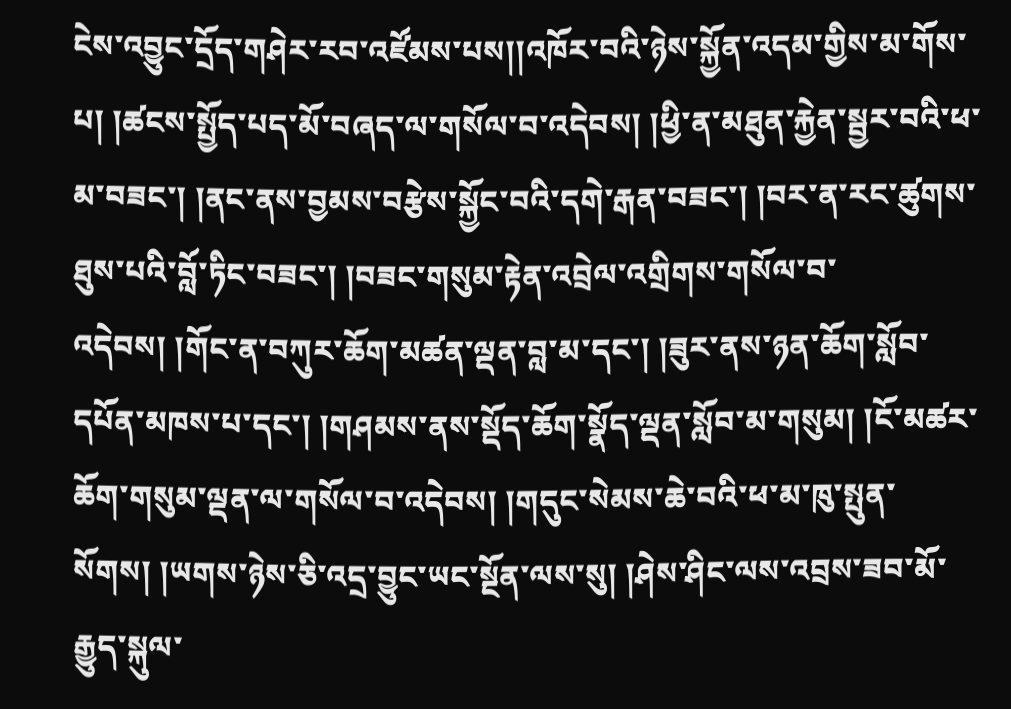ངེས་འབྱུང་དྲོད་གཤེར་རབ་འཛོམས་པས།།འཁོར་བའི་ཉེས་སྐྱོན་འདམ་གྱིས་མ་གོས་པ། །ཚངས་སྤྱོད་པད་མོ་བཞད་ལ་གསོལ་བ་འདེབས། །ཕྱི་ན་མཐུན་རྐྱེན་སྦྱར་བའི་ཕ་མ་བཟང་། །ནང་ནས་བྱམས་བརྩེས་སྐྱོང་བའི་དགེ་རྒན་བཟང་། །བར་ན་རང་ཚུགས་ཐུས་པའི་བློ་ཏིང་བཟང་། །བཟང་གསུམ་རྟེན་འབྲེལ་འགྲིགས་གསོལ་བ་འདེབས། །གོང་ན་བཀུར་ཆོག་མཚན་ལྡན་བླ་མ་དང་། །ཟུར་ནས་ཉན་ཆོག་སློབ་དཔོན་མཁས་པ་དང་། །གཤམས་ནས་སྡོད་ཆོག་སྣོད་ལྡན་སློབ་མ་གསུམ། །ངོ་མཚར་ཆོག་གསུམ་ལྡན་ལ་གསོལ་བ་འདེབས། །གདུང་སེམས་ཆེ་བའི་ཕ་མ་ཁུ་སྤུན་སོགས། །ཡགས་ཉེས་ཅི་འདྲ་བྱུང་ཡང་སྔོན་ལས་སུ། །ཤེས་ཤིང་ལས་འབྲས་ཟབ་མོ་རྒྱུད་སྐུལ་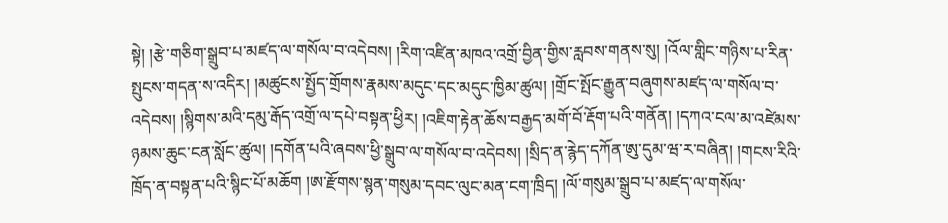སྟེ། །རྩེ་གཅིག་སྒྲུབ་པ་མཛད་ལ་གསོལ་བ་འདེབས། །རིག་འཛིན་མཁའ་འགྲོ་བྱིན་གྱིས་རླབས་གནས་སུ། །འོལ་གླིང་གཉིས་པ་རིན་སྤུངས་གདན་ས་འདིར། །མཚུངས་སྤྱོད་གྲོགས་རྣམས་མདུང་དང་མདུང་ཁྱིམ་ཚུལ། །གྲོང་སྤོང་རྒྱུན་བཞུགས་མཛད་ལ་གསོལ་བ་འདེབས། །སྙིགས་མའི་དམུ་རྒོད་འགྲོ་ལ་དཔེ་བསྟན་ཕྱིར། །འཇིག་རྟེན་ཆོས་བརྒྱད་མགོ་བོ་རྡོག་པའི་གནོན། །དཀའ་ངལ་མ་འཛེམས་ཉམས་ཆུང་ངན་སློང་ཚུལ། །དགོན་པའི་ཞབས་ཕྱི་སྒྲུབ་ལ་གསོལ་བ་འདེབས། །སྲིད་ན་རྙེད་དཀོན་ཨུ་དུམ་ཝ་ར་བཞིན། །གངས་རིའི་ཁྲོད་ན་བསྟན་པའི་སྙིང་པོ་མཆོག །ཨ་རྫོགས་སྙན་གསུམ་དབང་ལུང་མན་ངག་ཁྲིད། །ལོ་གསུམ་སྒྲུབ་པ་མཛད་ལ་གསོལ་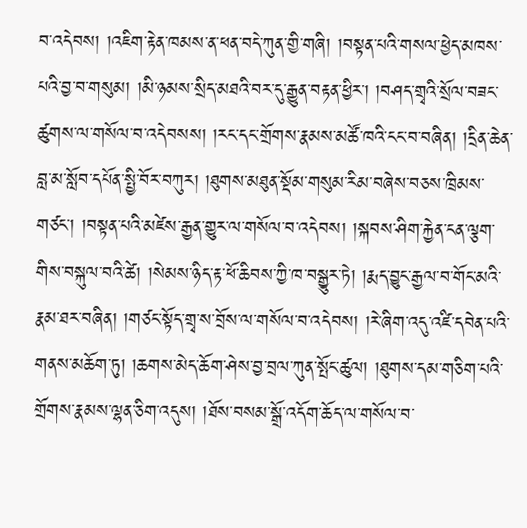བ་འདེབས། །འཇིག་རྟེན་ཁམས་ན་ཕན་བདེ་ཀུན་གྱི་གཞི། །བསྟན་པའི་གསལ་ཕྱེད་མཁས་པའི་བྱ་བ་གསུམ། །མི་ཉམས་སྲིད་མཐའི་བར་དུ་རྒྱུན་བརྟན་ཕྱིར་། །བཤད་གྲྭའི་སྲོལ་བཟང་ཚུགས་ལ་གསོལ་བ་འདེབསས། །རང་དང་གྲོགས་རྣམས་མཚོ་ཁའི་ངང་བ་བཞིན། །དྲིན་ཆེན་བླ་མ་སློབ་དཔོན་སྤྱི་བོར་བཀུར། །ཐུགས་མཐུན་སྡོམ་གསུམ་རིམ་བཞེས་བཅས་ཁྲིམས་གཙང་། །བསྟན་པའི་མཛེས་རྒྱན་གྱུར་ལ་གསོལ་བ་འདེབས། །སྐབས་ཤིག་རྐྱེན་ངན་ལྕག་གིས་བསྐུལ་བའི་ཚེ། །སེམས་ཉིད་རྟ་ཕོ་ཆིབས་ཀྱི་ཁ་བསྒྱུར་ཏེ། །རྨད་བྱུང་རྒྱལ་བ་གོང་མའི་རྣམ་ཐར་བཞིན། །གཙང་སྟོད་གྲྭ་ས་བྲོས་ལ་གསོལ་བ་འདེབས། །རེ་ཞིག་འདུ་འཛི་དབེན་པའི་གནས་མཆོག་ཏུ། །ཆགས་མེད་ཆོག་ཤེས་བྱ་བྲལ་ཀུན་སྤོང་ཚུལ། །ཐུགས་དམ་གཅིག་པའི་གྲོགས་རྣམས་ལྷན་ཅིག་འདུས། །ཐོས་བསམ་སྒྲོ་འདོག་ཆོད་ལ་གསོལ་བ་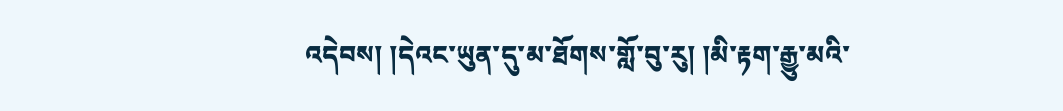འདེབས། །དེའང་ཡུན་དུ་མ་ཐོགས་གློ་བུ་རུ། །མི་རྟག་རྒྱུ་མའི་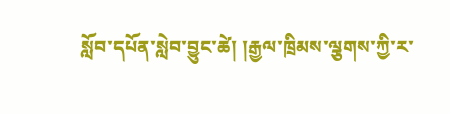སློབ་དཔོན་སླེབ་བྱུང་ཚེ། །རྒྱལ་ཁྲིམས་ལྕགས་ཀྱི་ར་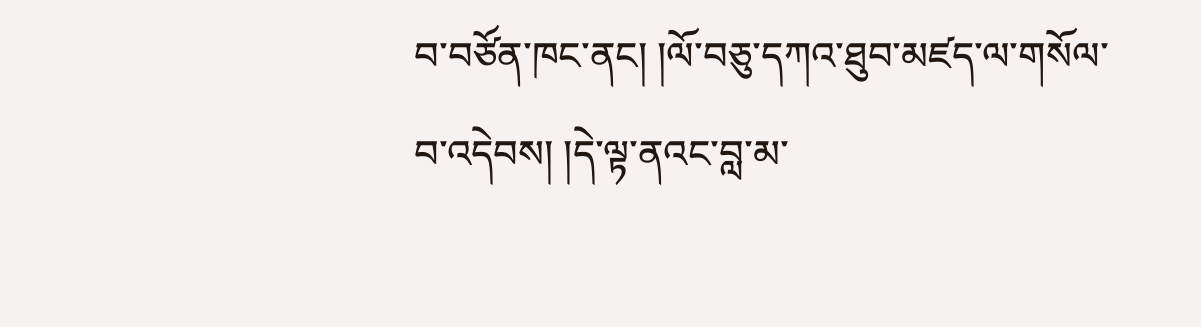བ་བཙོན་ཁང་ནང། །ལོ་བཅུ་དཀའ་ཐུབ་མཛད་ལ་གསོལ་བ་འདེབས། །དེ་ལྟ་ནའང་བླ་མ་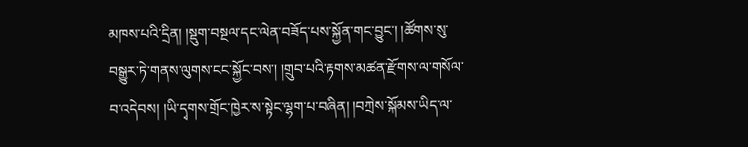མཁས་པའི་དྲིན། །སྡུག་བསྔལ་དང་ལེན་བཟོད་པས་སྐྱོན་གང་བྱུང་། །ཚོགས་སུ་བསྒྱུར་ཏེ་གནས་ལུགས་ངང་སྐྱོང་བས་། །གྲུབ་པའི་རྟགས་མཚན་རྫོགས་ལ་གསོལ་བ་འདེབས། །ཡི་དྭགས་གྲོང་ཁྱེར་ས་སྟེང་ལྷག་པ་བཞིན། །བཀྲེས་སྐོམས་ཡིད་ལ་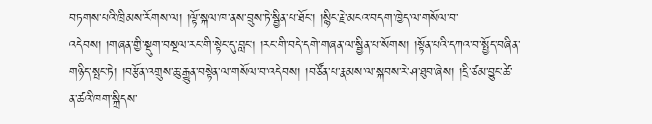བཏགས་པའི་ཁྲིམས་རོགས་ལ། །ལྟོ་སྐལ་ཁ་ནས་བྲུས་ཏེ་སྦྱིན་པ་ཐོང་། །སྙིང་རྗེ་མངའ་བདག་ཁྱེད་ལ་གསོལ་བ་འདེབས། །གཞན་གྱི་སྡུག་བསྔལ་རང་གི་སྟེང་དུ་བླང། །རང་གི་བདེ་དགེ་གཞན་ལ་སྦྱིན་པ་སོགས། །སྟོན་པའི་དཀའ་བ་སྤྱོད་བཞིན་གཉིད་སྤང་ཏེ། །བརྩོན་འགྲུས་ཆུ་རྒྱུན་བསྟེན་ལ་གསོལ་བ་འདེབས། །བཙོན་པ་རྣམས་ལ་སྐབས་རེ་ཤ་ཐུབ་ཞེས། །དྲི་ཙམ་བྱུང་ཚེ་ན་ཚའི་ཁག་སྐྲིདས་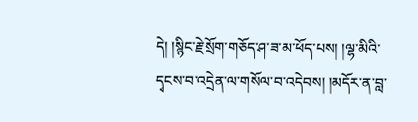དེ། །སྙིང་རྗེ་སྲོག་གཅོད་ཤ་ཟ་མ་ཕོད་པས། །ལྷ་མིའི་དྭངས་བ་འདྲེན་ལ་གསོལ་བ་འདེབས། །མདོར་ན་བླ་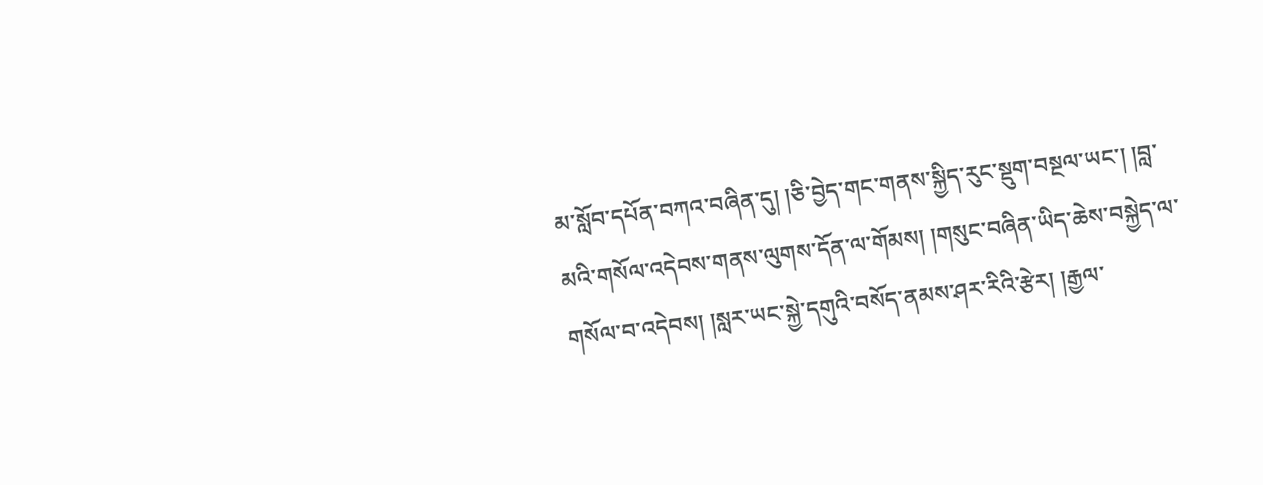མ་སློབ་དཔོན་བཀའ་བཞིན་དུ། །ཅི་བྱེད་གང་གནས་སྐྱིད་རུང་སྡུག་བསྔལ་ཡང་། །བླ་མའི་གསོལ་འདེབས་གནས་ལུགས་དོན་ལ་གོམས། །གསུང་བཞིན་ཡིད་ཆེས་བསྐྱེད་ལ་གསོལ་བ་འདེབས། །སླར་ཡང་སྐྱེ་དགུའི་བསོད་ནམས་ཤར་རིའི་རྩེར། །རྒྱལ་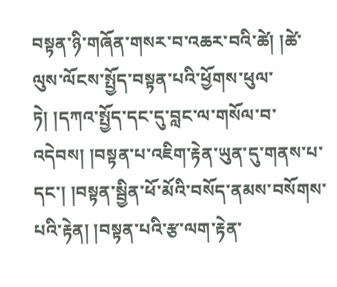བསྟན་ཉི་གཞོན་གསར་བ་འཆར་བའི་ཚེ། །ཚེ་ལུས་ལོངས་སྤྱོད་བསྟན་པའི་ཕྱོགས་ཕུལ་ཏེ། །དཀའ་སྤྱོད་དང་དུ་བླང་ལ་གསོལ་བ་འདེབས། །བསྟན་པ་འཇིག་རྟེན་ཡུན་དུ་གནས་པ་དང་། །བསྟན་སྦྱིན་ཕོ་མོའི་བསོད་ནམས་བསོགས་པའི་རྟེན། །བསྟན་པའི་རྩ་ལག་རྟེན་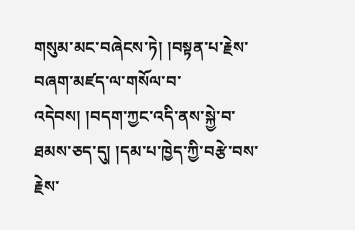གསུམ་མང་བཞེངས་ཏེ། །བསྟན་པ་རྗེས་བཞག་མཛད་ལ་གསོལ་བ་འདེབས། །བདག་ཀྱང་འདི་ནས་སྐྱེ་བ་ཐམས་ཅད་དུ། །དམ་པ་ཁྱེད་ཀྱི་བརྩེ་བས་རྗེས་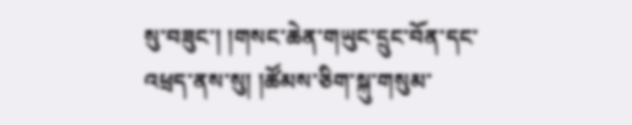སུ་བཟུང་། །གསང་ཆེན་གཡུང་དྲུང་བོན་དང་འཕྲད་ནས་སུ། །ཚོམས་ཅིག་སྐུ་གསུམ་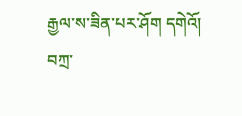རྒྱལ་ས་ཟིན་པར་ཤོག དགེའོ། བཀྲ་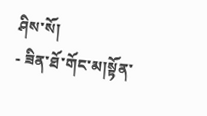ཤིས་སོ།
- ཟིན་ཐོ་གོང་མ།སྟོན་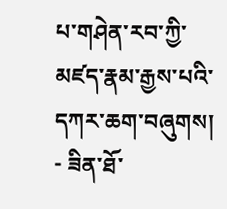པ་གཤེན་རབ་ཀྱི་མཛད་རྣམ་རྒྱས་པའི་དཀར་ཆག་བཞུགས།
- ཟིན་ཐོ་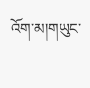འོག་མ།གཡུང་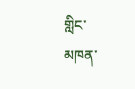གླིང་མཁན་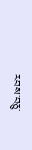རབས་བཅུ་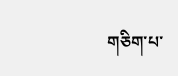གཅིག་པ་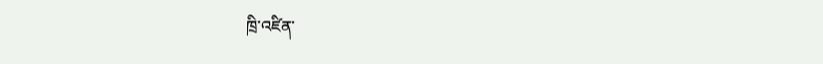ཁྲི་འཛིན་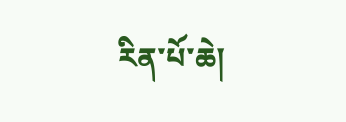རིན་པོ་ཆེ།